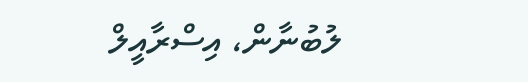ލުބުނާން، އިސްރާއީލް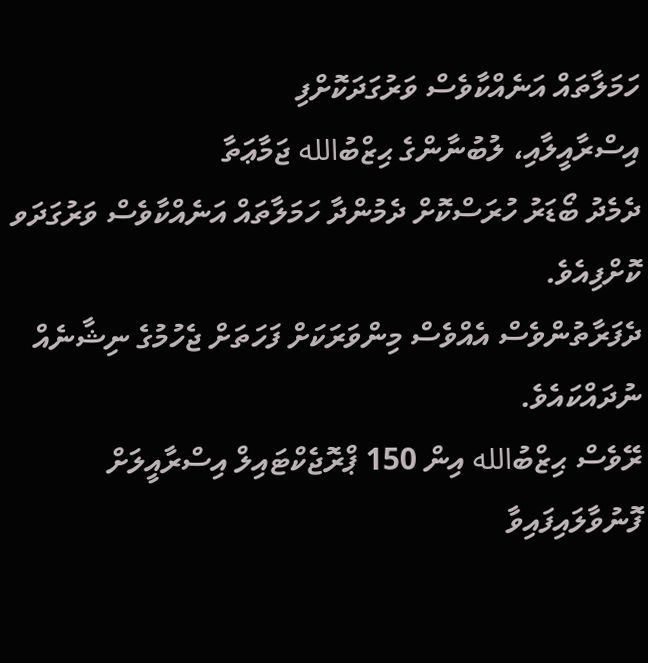ހަމަލާތައް އަނެއްކާވެސް ވަރުގަދަކޮށްފި
އިސްރާއީލާއި، ލުބުނާންގެ ޙިޒްބުالله ޖަމާޢަތާ
ދެމެދު ބޯޑަރު ހުރަސްކޮށް ދެމުންދާ ހަމަލާތައް އަނެއްކާވެސް ވަރުގަދަވ ކޮށްފިއެވެ.
ދެފަރާތުންވެސް އެއްވެސް މިންވަރަކަށް ފަހަތަށް ޖެހުމުގެ ނިޝާނެއް ނުދައްކައެވެ.
ރޭވެސް ޙިޒްބުالله އިން 150 ޕްރޮޖެކްޓައިލް އިސްރާއީލަށް
ފޮނުވާލައިފައިވާ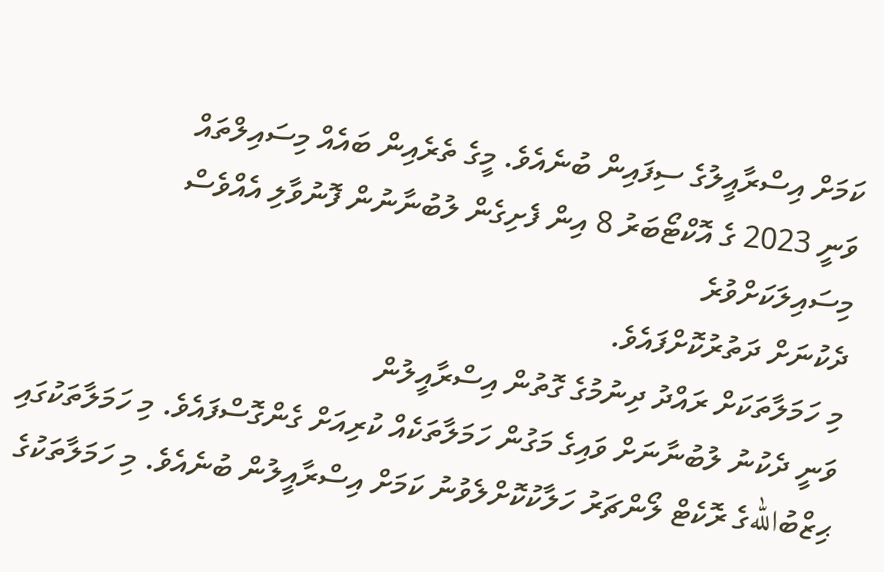ކަމަށް އިސްރާއީލުގެ ސިފައިން ބުނެއެވެ. މީގެ ތެރެއިން ބައެއް މިސައިލްތައް
ވަނީ 2023 ގެ އޮކްޓޯބަރު 8 އިން ފެށިގެން ލުބުނާނުން ފޮނުވާލި އެއްވެސް މިސައިލަކަށްވުރެ
ދެކުނަށް ދަތުރުކޮށްފައެވެ.
މި ހަމަލާތަކަށް ރައްދު ދިނުމުގެ ގޮތުން އިސްރާއީލުން
ވަނީ ދެކުނު ލުބުނާނަށް ވައިގެ މަގުން ހަމަލާތަކެއް ކުރިއަށް ގެންގޮސްފައެވެ. މި ހަމަލާތަކުގައި
ޙިޒްބުاللهގެ ރޮކެޓް ލޯންޗަރު ހަލާކުކޮށްލެވުނު ކަމަށް އިސްރާއީލުން ބުނެއެވެ. މި ހަމަލާތަކުގެ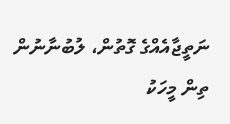ނަތީޖާއެއްގެ ގޮތުން، ލުބުނާނުން ތިން މީހަކު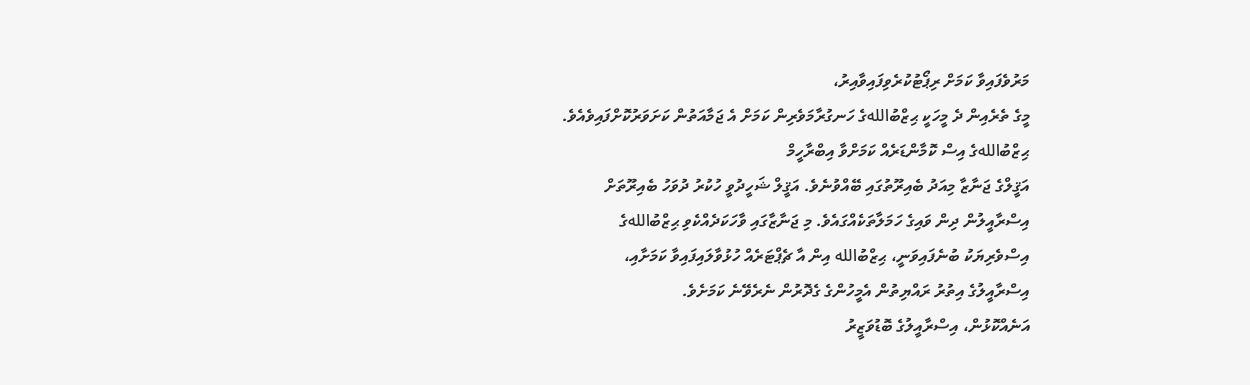މަރުވެފައިވާ ކަމަށް ރިޕޯޓުކުރެވިފައިވާއިރު،
މީގެ ތެރެއިން ދެ މީހަކީ ޙިޒްބުاللهގެ ހަނގުރާމަވެރިން ކަމަށް އެ ޖަމާއަތުން ކަށަވަރުކޮށްފައިވެއެވެ.
ޙިޒްބުاللهގެ އިސް ކޮމާންޑަރެއް ކަމަށްވާ އިބްރާހީމް
އަޤީލްގެ ޖަނާޒާ މިއަދު ބެއިރޫތުގައި ބޭއްވުނެވެ. އަޤީލް ޝަހީދުވީ ހުކުރު ދުވަހު ބެއިރޫތަށް
އިސްރާއީލުން ދިން ވައިގެ ހަމަލާތަކެއްގައެވެ. މި ޖަނާޒާގައި ވާހަކަދެއްކެވި ޙިޒްބުاللهގެ
އިސްވެރިޔަކު ބުނެފައިވަނީ، ޙިޒްބުالله އިން އާ ޗެޕްޓަރެއް ހުޅުވާލައިފައިވާ ކަމަށާއި،
އިސްރާއީލުގެ އިތުރު ރައްޔިތުން އެމީހުންގެ ގެދޮރުން ނެރެވޭނެ ކަމަށެވެ.
އަނެއްކޮޅުން، އިސްރާއީލުގެ ބޮޑުވަޒީރު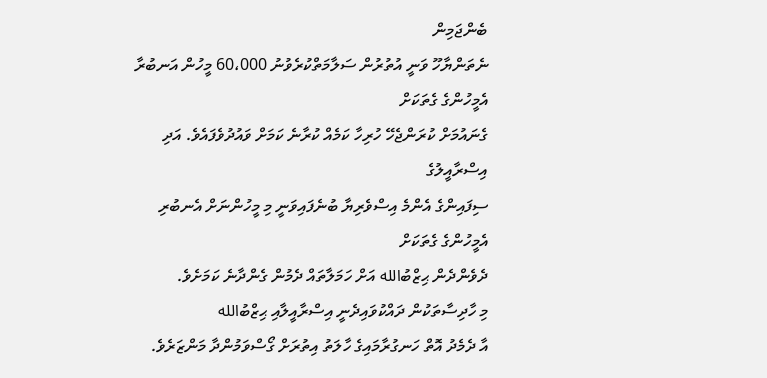ބެންޖަމިން
ނެތަންޔާހޫ ވަނީ އުތުރުން ސަލާމަތްކުރެވުނު 60،000 މީހުން އަނބުރާ އެމީހުންގެ ގެތަކަށް
ގެނައުމަށް ކުރަންޖެހޭ ހުރިހާ ކަމެއް ކުރާނެ ކަމަށް ވައުދުވެފައެވެ. އަދި އިސްރާއީލުގެ
ސިފައިންގެ އެންމެ އިސްވެރިޔާ ބުނެފައިވަނީ މި މީހުންނަށް އެނބުރި އެމީހުންގެ ގެތަކަށް
ދެވެންދެން ޙިޒްބުالله އަށް ހަމަލާތައް ދެމުން ގެންދާނެ ކަމަށެވެ.
މި ހާދިސާތަކުން ދައްކުވައިދެނީ އިސްރާއީލާއި ޙިޒްބުالله
އާ ދެމެދު އޮތް ހަނގުރާމައިގެ ހާލަތު އިތުރަށް ގޯސްވަމުންދާ މަންޒަރެވެ.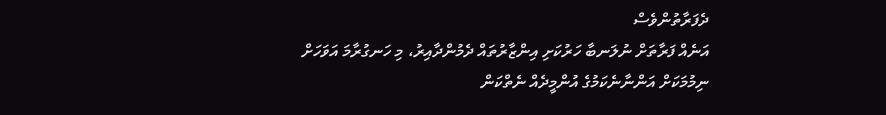ދެފަރާތުންވެސް
އަނެއް ފަރާތަށް ނުލަނބާ ހަރުކަށި އިންޒާރުތައް ދެމުންދާއިރު، މި ހަނގުރާމަ އަވަހަށް
ނިމުމަކަށް އަންނާނެކަމުގެ އުންމީދެއް ނެތްކަން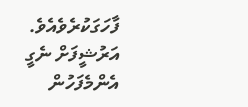ފާހަގަކުރެވެއެވެ.
އަރުޝީފަށް ނެގީ
އެންމެފަހުން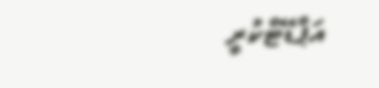އަޕްޑޭޓްކުރީ